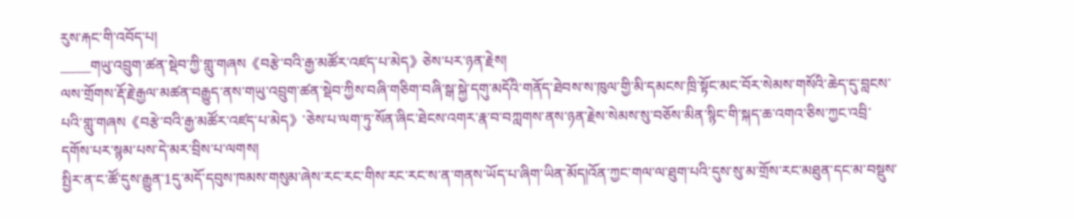རུས་རྐང་གི་འབོད་པ།
_____གཡུ་འབྲུག་ཚན་སྡེབ་ཀྱི་གླུ་གཞས《བརྩེ་བའི་རྒྱ་མཚོར་འཛད་པ་མེད》ཅེས་པར་ཉན་རྗེས།
ལས་གྲོགས་རྡོ་རྗེ་རྒྱལ་མཚན་བརྒྱུད་ནས་གཡུ་འབྲུག་ཚན་སྡེབ་ཀྱིས་བཞི་གཅིག་བཞི་སྒ་སྐྱེ་དགུ་མདོའི་གནོད་ཐེབས་ས་ཁུལ་གྱི་མི་དམངས་ཁྲི་སྟོང་མང་བོར་སེམས་གསོའི་ཆེད་དུ་བླངས་པའི་གླུ་གཞས《བརྩེ་བའི་རྒྱ་མཚོར་འཛད་པ་མེད》་ཅེས་པ་ལག་ཏུ་སོན་ཞིང་ཐེངས་འགར་རྣ་བ་བཀླགས་ནས་ཉན་རྗེས་སེམས་སུ་བཅོས་མིན་སྙིང་གི་སྐད་ཆ་འགའ་ཅིས་ཀྱང་འབྲི་དགོས་པར་སྙམ་པས་དེ་མར་བྲིས་པ་ལགས།
སྤྱིར་ན་ང་ཚོ་དུས་རྒྱུན་1དུ་མདོ་དབུས་ཁམས་གསུམ་ཞེས་རང་རང་གིས་རང་རང་ས་ན་གནས་ཡོད་པ་ཞིག་ཡིན་མོད།འོན་ཀྱང་གལ་ལ་ཐུག་པའི་དུས་སུ་མ་གྲོས་རང་མཐུན་དང་མ་བསྡུས་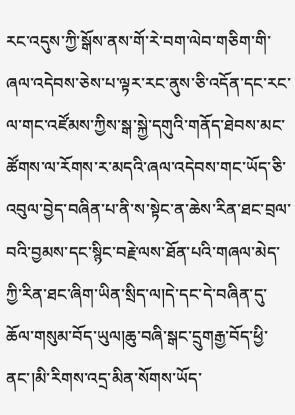རང་འདུས་ཀྱི་སྒོས་ནས་གོ་རེ་བག་ལེབ་གཅིག་གི་ཞལ་འདེབས་ཅེས་པ་ལྟར་རང་ནུས་ཅི་འདོན་དང་རང་ལ་གང་འཛོམས་ཀྱིས་སྒ་སྐྱེ་དགུའི་གནོད་ཐེབས་མང་ཚོགས་ལ་རོགས་ར་མདའི་ཞལ་འདེབས་གང་ཡོད་ཅི་འབུལ་བྱེད་བཞིན་པ་ནི་ས་སྟེང་ན་ཆེས་རིན་ཐང་བྲལ་བའི་བྱམས་དང་སྙིང་བརྗེ་ལས་ཐོན་པའི་གཞལ་མེད་ཀྱི་རིན་ཐང་ཞིག་ཡིན་སྲིད་ལ།དེ་དང་དེ་བཞིན་དུ་ཆོལ་གསུམ་བོད་ཡུལ།ཆུ་བཞི་སྒང་དྲུགརྒྱ་བོད་ཕྱི་ནང་།མི་རིགས་འདྲ་མིན་སོགས་ཡོད་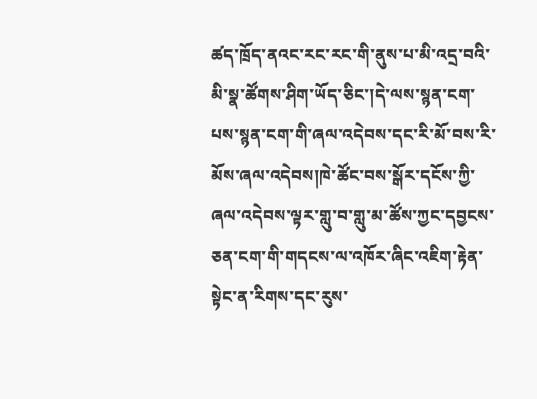ཚད་ཁྲོད་ནའང་རང་རང་གི་ནུས་པ་མི་འདྲ་བའི་མི་སྣ་ཚོགས་ཤིག་ཡོད་ཅིང་།དེ་ལས་སྙན་ངག་པས་སྙན་ངག་གི་ཞལ་འདེབས་དང་རི་མོ་བས་རི་མོས་ཞལ་འདེབས།ཁེ་ཚོང་བས་སྒོར་དངོས་ཀྱི་ཞལ་འདེབས་ལྟར་གླུ་བ་གླུ་མ་ཚོས་ཀྱང་དབྱངས་ཅན་ངག་གི་གདངས་ལ་འཁོར་ཞིང་འཇིག་རྟེན་སྟེང་ན་རིགས་དང་རུས་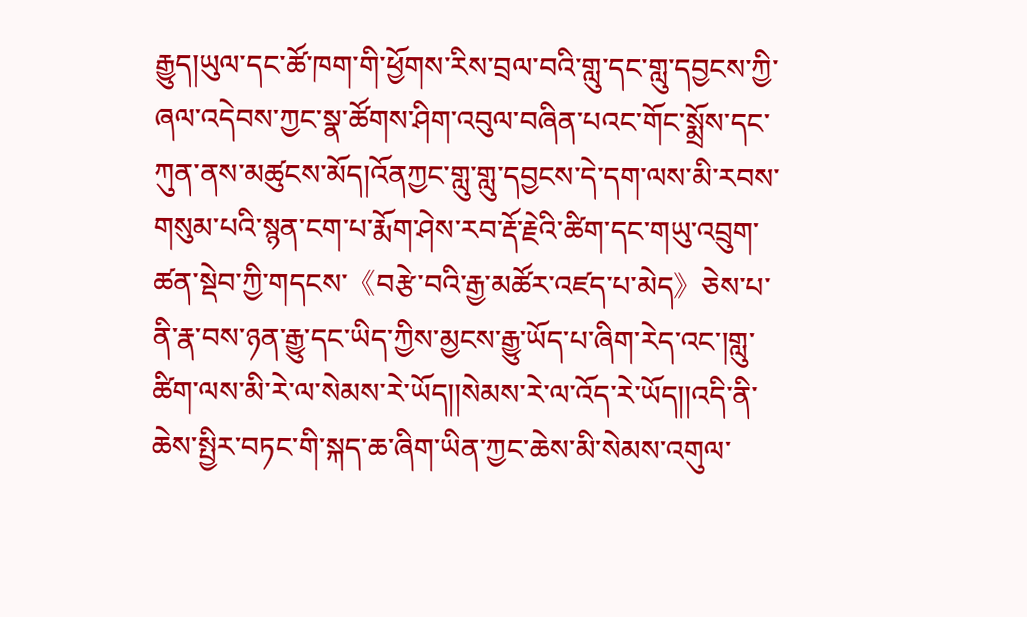རྒྱུད།ཡུལ་དང་ཚོ་ཁག་གི་ཕྱོགས་རིས་བྲལ་བའི་གླུ་དང་གླུ་དབྱངས་ཀྱི་ཞལ་འདེབས་ཀྱང་སྣ་ཚོགས་ཤིག་འབུལ་བཞིན་པའང་གོང་སྨྲོས་དང་ཀུན་ནས་མཚུངས་མོད།འོནཀྱང་གླུ་གླུ་དབྱངས་དེ་དག་ལས་མི་རབས་གསུམ་པའི་སྙན་ངག་པ་རྨོག་ཤེས་རབ་རྡོ་རྗེའི་ཚིག་དང་གཡུ་འབྲུག་ཚན་སྡེབ་ཀྱི་གདངས་《བརྩེ་བའི་རྒྱ་མཚོར་འཛད་པ་མེད》ཅེས་པ་ནི་རྣ་བས་ཉན་རྒྱུ་དང་ཡིད་ཀྱིས་མྱངས་རྒྱུ་ཡོད་པ་ཞིག་རེད་འང་།གླུ་ཚིག་ལས་མི་རེ་ལ་སེམས་རེ་ཡོད།།སེམས་རེ་ལ་འོད་རེ་ཡོད།།འདི་ནི་ཆེས་སྤྱིར་བཏང་གི་སྐད་ཆ་ཞིག་ཡིན་ཀྱང་ཆེས་མི་སེམས་འགུལ་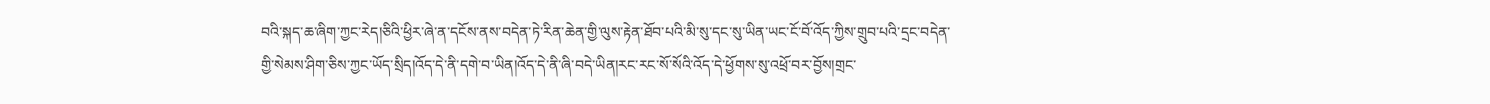བའི་སྐད་ཆ་ཞིག་ཀྱང་རེད།ཅིའི་ཕྱིར་ཞེ་ན་དངོས་ནས་བདེན་ཏེ་རིན་ཆེན་གྱི་ལུས་རྟེན་ཐོབ་པའི་མི་སུ་དང་སུ་ཡིན་ཡང་ངོ་བོ་འོད་ཀྱིས་གྲུབ་པའི་དྲང་བདེན་གྱི་སེམས་ཤིག་ཅིས་ཀྱང་ཡོད་སྲིད།འོད་དེ་ནི་དགེ་བ་ཡིན།འོད་དེ་ནི་ཞི་བདེ་ཡིན།རང་རང་སོ་སོའི་འོད་དེ་ཕྱོགས་སུ་འཕྲོ་བར་བྱོས།གྲང་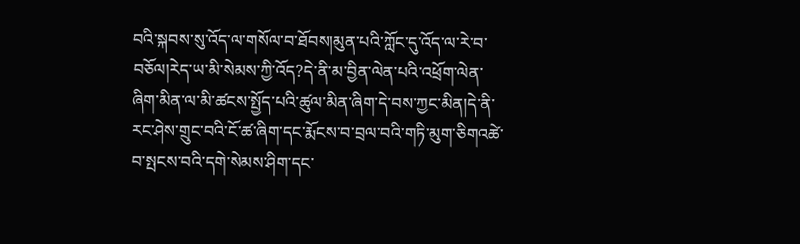བའི་སྐབས་སུ་འོད་ལ་གསོལ་བ་ཐོབས།མུན་པའི་ཀློང་དུ་འོད་ལ་རེ་བ་བཅོལ།རེད་ཡ་མི་སེམས་ཀྱི་འོད?དེ་ནི་མ་བྱིན་ལེན་པའི་འཕྲོག་ལེན་ཞིག་མིན་ལ་མི་ཚངས་སྤྱོད་པའི་ཚུལ་མིན་ཞིག་དེ་བས་ཀྱང་མིན།དེ་ནི་རང་ཤེས་གྲུང་བའི་ངོ་ཚ་ཞིག་དང་རྨོངས་བ་བྲལ་བའི་གཏི་མུག་ཅིགའཚེ་བ་སྤངས་བའི་དགེ་སེམས་ཤིག་དང་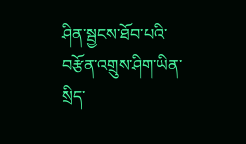ཤིན་སྦྱངས་ཐོབ་པའི་བརྩོན་འགྲུས་ཤིག་ཡིན་སྲིད་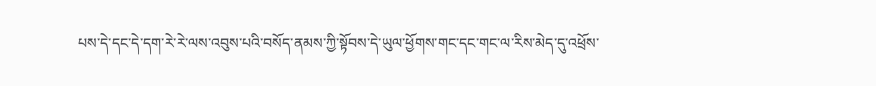པས་དེ་དང་དེ་དག་རེ་རེ་ལས་འབུས་པའི་བསོད་ནམས་ཀྱི་སྟོབས་དེ་ཡུལ་ཕྱོགས་གང་དང་གང་ལ་རིས་མེད་དུ་འཕྲོས་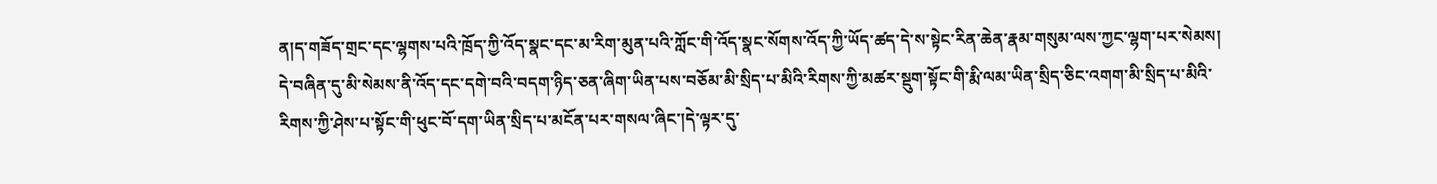ན།ད་གཟོད་གྲང་དང་ལྷགས་པའི་ཁྲོད་ཀྱི་འོད་སྣང་དང་མ་རིག་མུན་པའི་ཀློང་གི་འོད་སྣང་སོགས་འོད་ཀྱི་ཡོད་ཚད་དེ་ས་སྟེང་རིན་ཆེན་རྣམ་གསུམ་ལས་ཀྱང་ལྷག་པར་སེམས། དེ་བཞིན་དུ་མི་སེམས་ནི་འོད་དང་དགེ་བའི་བདག་ཉིད་ཅན་ཞིག་ཡིན་པས་བཅོམ་མི་སྲིད་པ་མིའི་རིགས་ཀྱི་མཚར་སྡུག་སྟོང་གི་རྨི་ལམ་ཡིན་སྲིད་ཅིང་འགག་མི་སྲིད་པ་མིའི་རིགས་ཀྱི་ཤེས་པ་སྟོང་གི་ཕུང་བོ་དག་ཡིན་སྲིད་པ་མངོན་པར་གསལ་ཞིང་།དེ་ལྟར་དུ་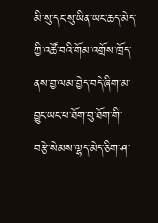མི་སུ་དང་སུ་ཡིན་ཡང་ཆད་མེད་ཀྱི་འཚོ་བའི་གོམ་འགྲོས་ཁྲོད་ནས་བྱ་ལམ་བྱེད་བདེ་ཞིག་མ་བྱུང་ཡང་ཕ་ཐོག་བུ་ཐོག་གི་བརྩེ་སེམས་ལྷད་མེད་ཅིག་ཤ་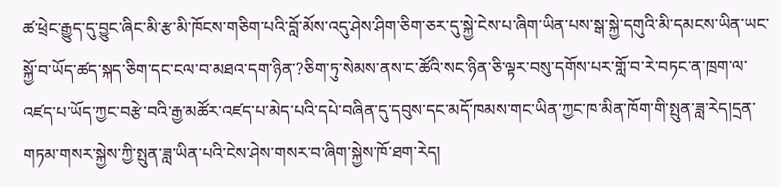ཚ་ཕྲེང་རྒྱུད་དུ་བྱུང་ཞིང་མི་རྩ་མི་ཁོངས་གཅིག་པའི་བློ་མོས་འདུ་ཤེས་ཤིག་ཅིག་ཅར་དུ་སྐྱེ་ངེས་པ་ཞིག་ཡིན་པས་སྒ་སྐྱེ་དགུའི་མི་དམངས་ཡིན་ཡང་སྐྱོ་བ་ཡོད་ཚད་སྐད་ཅིག་དང་ངལ་བ་མཐའ་དག་ཉིན་?ཅིག་ཏུ་སེམས་ནས་ང་ཚོའི་སང་ཉིན་ཅི་ལྟར་བསུ་དགོས་པར་གློ་བ་རེ་བཏང་ན་ཁྲག་ལ་འཛད་པ་ཡོད་ཀྱང་བརྩེ་བའི་རྒྱ་མཚོར་འཛད་པ་མེད་པའི་དཔེ་བཞིན་དུ་དབུས་དང་མདོ་ཁམས་གང་ཡིན་ཀྱང་ཁ་མིན་ཁོག་གི་སྤུན་ཟླ་རེད།དྲན་གཏམ་གསར་སྐྱེས་ཀྱི་སྤུན་ཟླ་ཡིན་པའི་ངེས་ཤེས་གསར་བ་ཞིག་སྐྱེས་ཁོ་ཐག་རེད།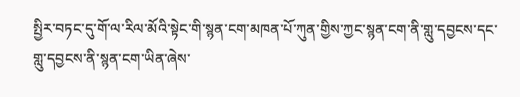སྤྱིར་བཏང་དུ་གོ་ལ་རིལ་མོའི་སྟེང་གི་སྙན་ངག་མཁན་པོ་ཀུན་གྱིས་ཀྱང་སྙན་ངག་ནི་གླུ་དབྱངས་དང་གླུ་དབྱངས་ནི་སྙན་ངག་ཡིན་ཞེས་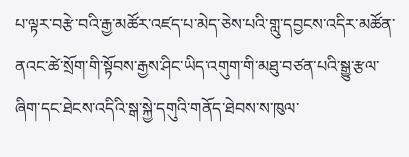པ་ལྟར་བརྩེ་བའི་རྒྱ་མཚོར་འཛད་པ་མེད་ཅེས་པའི་གླུ་དབྱངས་འདིར་མཚོན་ནའང་ཚེ་སྲོག་གི་སྟོབས་རྒྱས་ཤིང་ཡིད་འགུག་གི་མཐུ་བཙན་པའི་སྒྱུ་རྩལ་ཞིག་དང་ཐེངས་འདིའི་སྒ་སྐྱེ་དགུའི་གནོད་ཐེབས་ས་ཁུལ་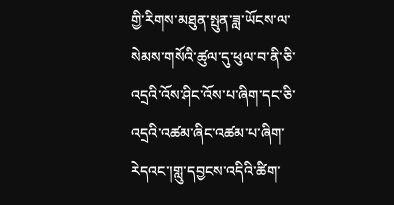གྱི་རིགས་མཐུན་སྤུན་ཟླ་ཡོངས་ལ་སེམས་གསོའི་ཚུལ་དུ་ཕུལ་བ་ནི་ཅི་འདྲའི་འོས་ཤིང་འོས་པ་ཞིག་དང་ཅི་འདྲའི་འཚམ་ཞིང་འཚམ་པ་ཞིག་རེདའང་།གླུ་དབྱངས་འདིའི་ཚིག་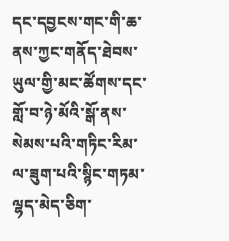དང་དབྱངས་གང་གི་ཆ་ནས་ཀྱང་གནོད་ཐེབས་ཡུལ་གྱི་མང་ཚོགས་དང་གློ་བ་ཉེ་མོའི་སྒོ་ནས་སེམས་པའི་གཏིང་རིམ་ལ་ཟུག་པའི་སྙིང་གཏམ་ལྷད་མེད་ཅིག་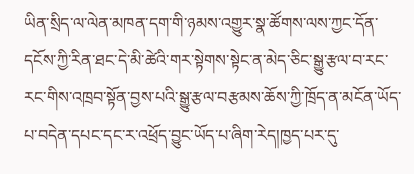ཡིན་སྲིད་ལ་ལེན་མཁན་དག་གི་ཉམས་འགྱུར་སྣ་ཚོགས་ལས་ཀྱང་དོན་དངོས་ཀྱི་རིན་ཐང་དེ་མི་ཚེའི་གར་སྟེགས་སྟེང་ན་མེད་ཅིང་སྒྱུ་རྩལ་བ་རང་རང་གིས་འཁྲབ་སྟོན་བྱས་པའི་སྒྱུ་རྩལ་བརྩམས་ཆོས་ཀྱི་ཁྲོད་ན་མངོན་ཡོད་པ་བདེན་དཔང་དང་ར་འཕྲོད་བྱུང་ཡོད་པ་ཞིག་རེད།ཁྱད་པར་དུ་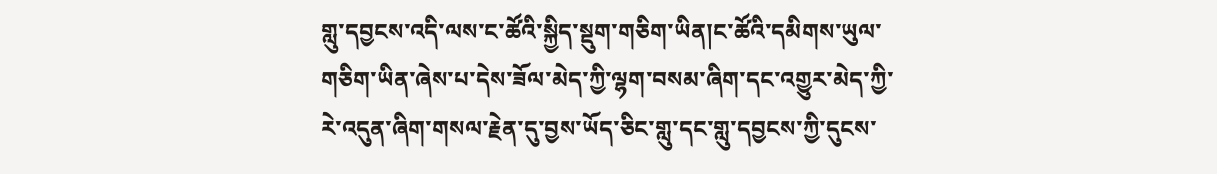གླུ་དབྱངས་འདི་ལས་ང་ཚོའི་སྐྱིད་སྡུག་གཅིག་ཡིན།ང་ཚོའི་དམིགས་ཡུལ་གཅིག་ཡིན་ཞེས་པ་དེས་ཟོལ་མེད་ཀྱི་ལྷག་བསམ་ཞིག་དང་འགྱུར་མེད་ཀྱི་རེ་འདུན་ཞིག་གསལ་རྗེན་དུ་བྱས་ཡོད་ཅིང་གླུ་དང་གླུ་དབྱངས་ཀྱི་དུངས་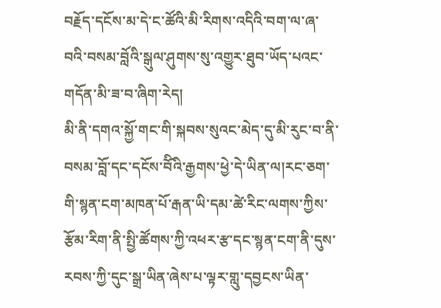བརྗོད་དངོས་མ་དེ་ང་ཚོའི་མི་རིགས་འདིའི་བག་ལ་ཞ་བའི་བསམ་བློའི་སྒུལ་ཤུགས་སུ་འགྱུར་ཐུབ་ཡོད་པའང་གདོན་མི་ཟ་བ་ཞིག་རེད།
མི་ནི་དགའ་སྐྱོ་གང་གི་སྐབས་སུའང་མེད་དུ་མི་རུང་བ་ནི་བསམ་བློ་དང་དངོས་བོིའི་རྒྱགས་ཕྱེ་དེ་ཡིན་ལ།རང་ཅག་གི་སྙན་ངག་མཁན་པོ་རྒན་ཡི་དམ་ཚེ་རིང་ལགས་ཀྱིས་རྩོམ་རིག་ནི་སྤྱི་ཚོགས་ཀྱི་འཕར་རྩ་དང་སྙན་ངག་ནི་དུས་རབས་ཀྱི་དུང་སྒྲ་ཡིན་ཞེས་པ་ལྟར་གླུ་དབྱངས་ཡིན་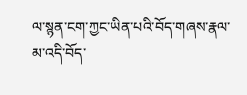ལ་སྙན་ངག་ཀྱང་ཡིན་པའི་བོད་གཞས་རྣལ་མ་འདི་བོད་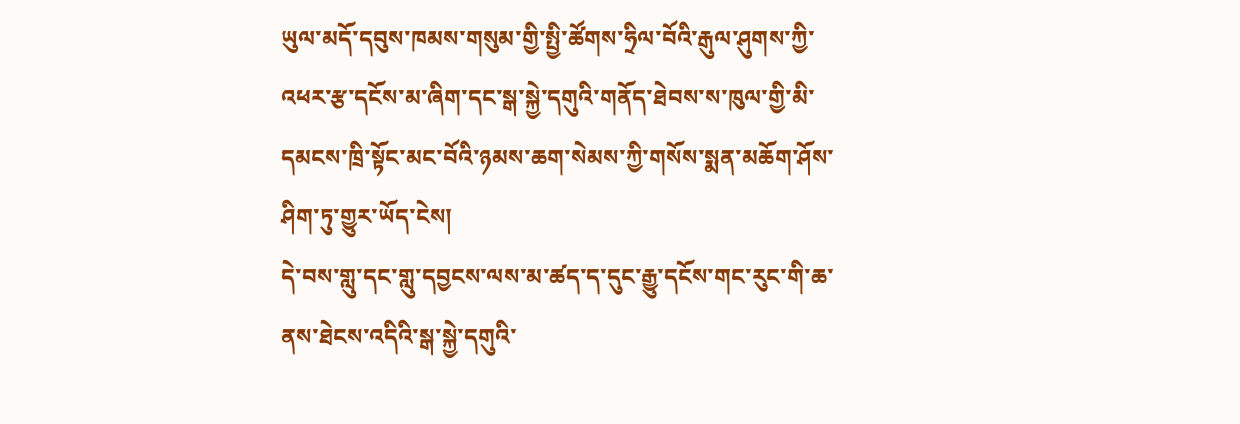ཡུལ་མདོ་དབུས་ཁམས་གསུམ་གྱི་སྤྱི་ཚོགས་ཧྲིལ་བོའི་རྒུལ་ཤུགས་ཀྱི་འཕར་རྩ་དངོས་མ་ཞིག་དང་སྒ་སྐྱེ་དགུའི་གནོད་ཐེབས་ས་ཁུལ་གྱི་མི་དམངས་ཁྲི་སྟོང་མང་བོའི་ཉམས་ཆག་སེམས་ཀྱི་གསོས་སྨན་མཆོག་ཤོས་ཤིག་ཏུ་གྱུར་ཡོད་ངེས།
དེ་བས་གླུ་དང་གླུ་དབྱངས་ལས་མ་ཚད་ད་དུང་རྒྱུ་དངོས་གང་རུང་གི་ཆ་ནས་ཐེངས་འདིའི་སྒ་སྐྱེ་དགུའི་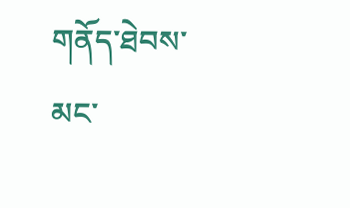གནོད་ཐེབས་མང་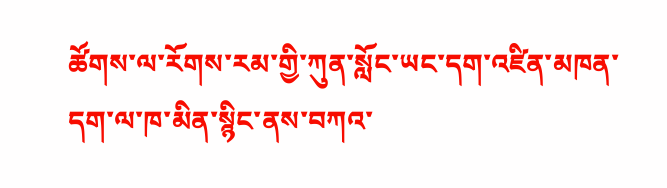ཚོགས་ལ་རོགས་རམ་གྱི་ཀུན་སློང་ཡང་དག་འཛིན་མཁན་དག་ལ་ཁ་མིན་སྙིང་ནས་བཀའ་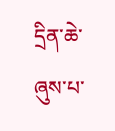དྲིན་ཆེ་ཞུས་པ་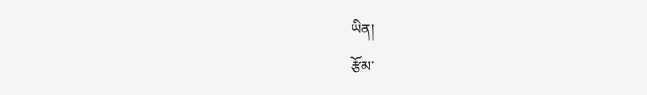ཡིན།
རྩོམ་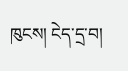ཁུངས། ངེད་དྲ་བ།